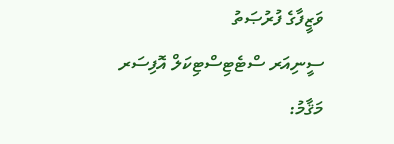ވަޒީފާގެ ފުރުޞަތު
ސީނިއަރ ސްޓެޓިސްޓިކަލް އޮފިސަރ
މަޤާމު: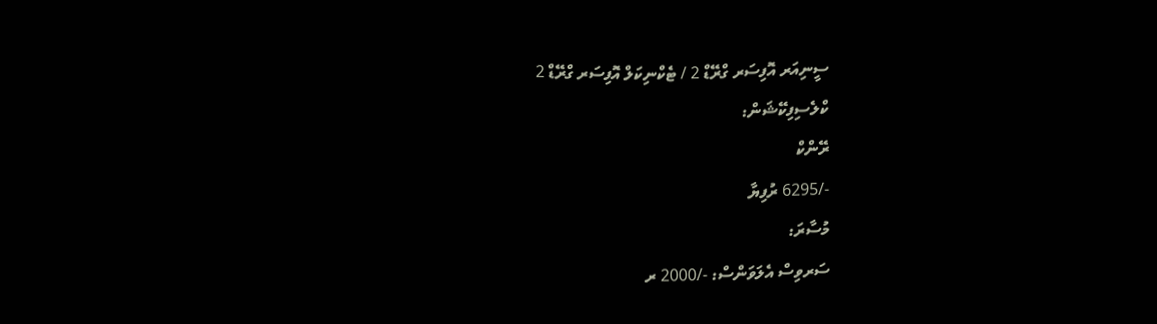ސީނިއަރ އޮފިސަރ ގްރޭޑް 2 / ޓެކްނިކަލް އޮފިސަރ ގްރޭޑް 2
ކްލެސިފިކޭޝަން:
ރޭންކް
-/6295 ރުފިޔާ
މުސާރަ:
ސަރވިސް އެލަވަންސް: -/2000 ރ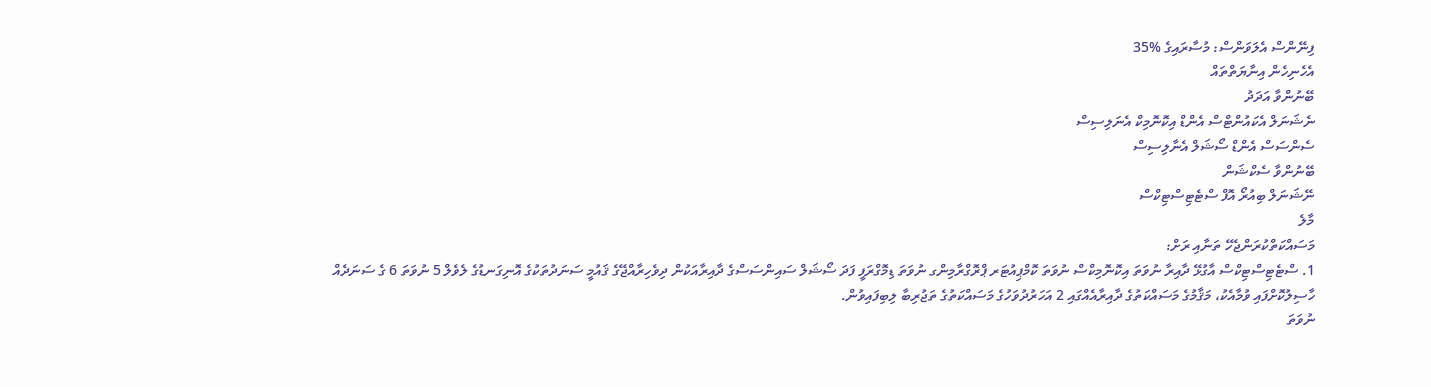ފިނޭންސް އެލަވަންސް: މުސާރައިގެ %35
އެހެނިހެން އިނާޔަތްތައް
ބޭނުންވާ އަދަދު
ނެޝަނަލް އެކައުންޓްސް އެންޑް އިކޮނޮމިކް އެނަލިސިސް
ސެންސަސް އެންޑް ސޯޝަލް އެނާލިސިސް
ބޭނުންވާ ސެކްޝަން
ނޭޝަނަލް ބިއުރޯ އޮފް ސްޓެޓިސްޓިކްސް
މާލެ
މަސައްކަތްކުރަންޖެހޭ ތަނާއި ރަށް:
1. ސްޓެޓިސްޓިކްސް އާގުޅޭ ދާއިރާ ނުވަތަ އިކޮނޮމިކްސް ނުވަތަ ކޮމްޕިއުޓަރ ޕްރޮގްރާމިންގ ނުވަތަ ޑިމޮގްރަފީ ފަދަ ސޯޝަލް ސައިންސަސްގެ ދާއިރާއަކުން ދިވެހިރާއްޖޭގެ ޤައުމީ ސަނަދުތަކުގެ އޮނިގަނޑުގެ ލެވެލް 5 ނުވަތަ 6 ގެ ސަނަދެއް ހާސިލުކޮށްފައި ވުމާއެކު، މަޤާމުގެ މަސައްކަތުގެ ދާއިރާއެއްގައި 2 އަހަރުދުވަހުގެ މަސައްކަތުގެ ތަޖުރިބާ ލިބިފައިވުން.
ނުވަތަ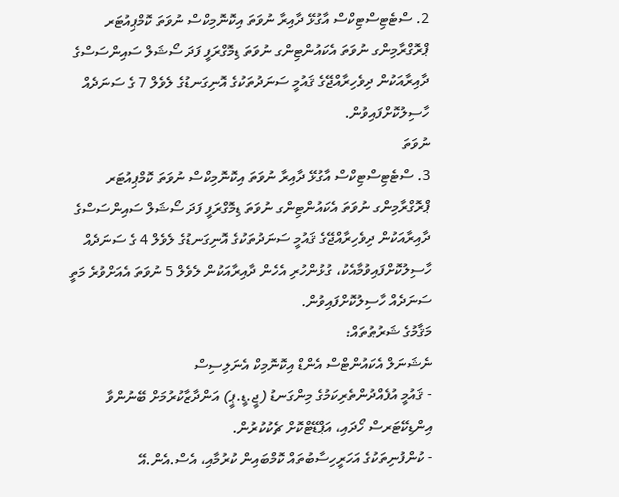2. ސްޓެޓިސްޓިކްސް އާގުޅޭ ދާއިރާ ނުވަތަ އިކޮނޮމިކްސް ނުވަތަ ކޮމްޕިއުޓަރ ޕްރޮގްރާމިންގ ނުވަތަ އެކައުންޓިންގ ނުވަތަ ޑިމޮގްރަފީ ފަދަ ސޯޝަލް ސައިންސަސްގެ ދާއިރާއަކުން ދިވެހިރާއްޖޭގެ ޤައުމީ ސަނަދުތަކުގެ އޮނިގަނޑުގެ ލެވެލް 7 ގެ ސަނަދެއް ހާސިލުކޮށްފައިވުން.
ނުވަތަ
3. ސްޓެޓިސްޓިކްސް އާގުޅޭ ދާއިރާ ނުވަތަ އިކޮނޮމިކްސް ނުވަތަ ކޮމްޕިއުޓަރ ޕްރޮގްރާމިންގ ނުވަތަ އެކައުންޓިންގ ނުވަތަ ޑިމޮގްރަފީ ފަދަ ސޯޝަލް ސައިންސަސްގެ ދާއިރާއަކުން ދިވެހިރާއްޖޭގެ ޤައުމީ ސަނަދުތަކުގެ އޮނިގަނޑުގެ ލެވެލް 4 ގެ ސަނަދެއް ހާސިލުކޮށްފައިވުމާއެކު، ގުޅުންހުރި އެހެން ދާއިރާއަކުން ލެވެލް 5 ނުވަތަ އެއަށްވުރެ މަތީ ސަނަދެއް ހާސިލުކޮށްފައިވުން.
މަޤާމުގެ ޝަރުޠުތައް:
ނެޝަނަލް އެކައުންޓްސް އެންޑް އިކޮނޮމިކް އެނަލިސިސް
- ޤައުމީ އުފެއްދުންތެރިކަމުގެ މިންގަނޑު (ޖީ.ޑީ.ޕީ) އަންދާޒާކުރުމަށް ބޭނުންވާ އިންޑިކޭޓަރސް ހޯދައި، އަޕްޑޭޓްކޮށް ޗެކުކުރުން.
- ކުންފުނިތަކުގެ އަހަރީހިސާބުތައް ކޮމްބައިން ކުރުމާއި، އެސް.އެން.އޭ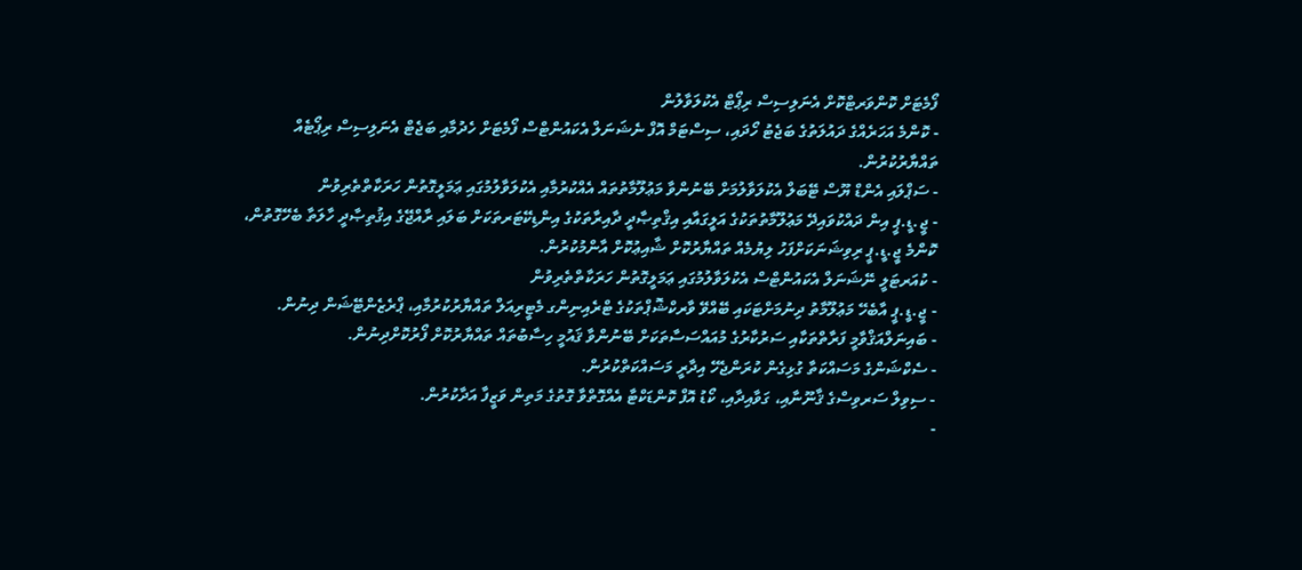ފޯމެޓަށް ކޮންވަރޓްކޮށް އެނަލިސިސް ރިޕޯޓް އެކުލަވާލުން
- ކޮންމެ އަހަރެއްގެ ދައުލަތުގެ ބަޖެޓު ހޯދައި، ސިސްޓަމް އޮފް ނެޝަނަލް އެކައުންޓްސް ފޯމެޓަށް ހެދުމާއި ބަޖެޓް އެނަލިސިސް ރިޕޯޓެއް ތައްޔާރުކުރުން.
- ސަޕްލައި އެންޑް ޔޫސް ޓޭބަލް އެކުލަވާލުމަށް ބޭނުންވާ މަޢުލޫމާތުތައް އެއްކުރުމާއި އެކުލަވާލުމުގައި ޢަމަލީގޮތުން ހަރަކާތްތެރިވުން
- ޖީ.ޑީ.ޕީ އިން ދައްކުވައިދޭ މަޢުލޫމާތުތަކުގެ އަލީގައާއި އިޤްތިޞާދީ ދާއިރާތަކުގެ އިންޑިކޭޓަރތަކަށް ބަލައި ރާއްޖޭގެ އިޤުތިޞާދީ ހާލަތާ ބެހޭގޮތުން، ކޮންމެ ޖީ.ޑީ.ޕީ ރިވިޝަނަކަށްފަހު ލިޔުމެއް ތައްޔާރުކޮށް ޝާއިޢުކޮށް އާންމުކުރުން.
- ކުއަރޓަލީ ނޭޝަނަލް އެކައުންޓްސް އެކުލަވާލުމުގައި ޢަމަލީގޮތުން ހަރަކާތްތެރިވުން
- ޖީ.ޑީ.ޕީ އާބެހޭ މަޢުލޫމާތު ދިނުމަށްޓަކައި ބޭއްވޭ ވާރކްޝޮޕްތަކުގެ ޓްރެއިނިންގ މެޓީރިއަލް ތައްޔާރުކުރުމާއި، ޕްރެޒެންޓޭޝަން ދިނުން.
- ބައިނަލްއަޤްވާމީ ފަރާތްތަކާއި ސަރުކާރުގެ މުއައްސަސާތަކަށް ބޭނުންވާ ޤައުމީ ހިސާބުތައް ތައްޔާރުކޮށް ފޯރުކޮށްދިނުން.
- ސެކްޝަންގެ މަސައްކަތާ ގުޅިގެން ކުރަންޖެހޭ އިދާރީ މަސައްކަތްކުރުން.
- ސިވިލް ސަރވިސްގެ ޤާނޫނާއި، ގަވާއިދާއި، ކޯޑު އޮފް ކޮންޑަކްޓާ އެއްގޮތްވާ ގޮތުގެ މަތިން ވަޒީފާ އަދާކުރުން.
-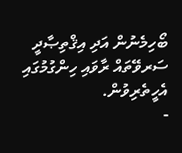ބޯހިމެނުން އަދި އިޤްތިޞާދީ ސަރވޭތައް ރާވައި ހިންގުމުގައި އެހީތެރިވުން.
-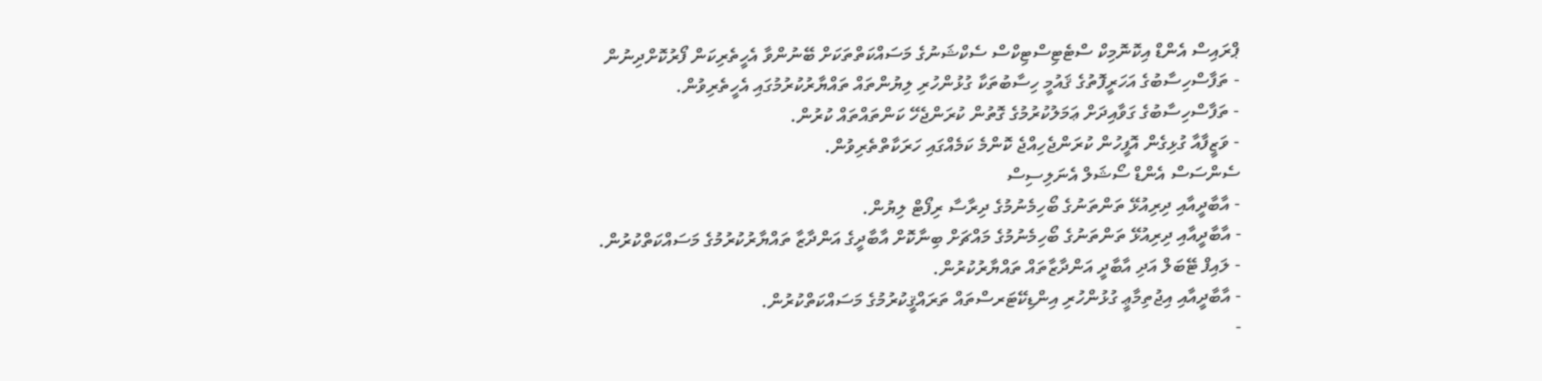ޕްރައިސް އެންޑް އިކޮނޮމިކް ސްޓެޓިސްޓިކްސް ސެކްޝަނުގެ މަސައްކަތްތަކަށް ބޭނުންވާ އެހީތެރިކަން ފޯރުކޮށްދިނުން
- ތަފާސްހިސާބުގެ އަހަރީފޮތުގެ ޤައުމީ ހިސާބުތަކާ ގުޅުންހުރި ލިޔުންތައް ތައްޔާރުކުރުމުގައި އެހީތެރިވުން.
- ތަފާސްހިސާބުގެ ގަވާއިދަށް ޢަމަލުކުރުމުގެ ގޮތުން ކުރަންޖެހޭ ކަންތައްތައް ކުރުން.
- ވަޒީފާއާ ގުޅިގެން އޮފީހުން ކުރަންޖެހިއްޖެ ކޮންމެ ކަމެއްގައި ހަރަކާތްތެރިވުން.
ސެންސަސް އެންޑް ސޯޝަލް އެނަލިސިސް
- އާބާދީއާއި ދިރިއުޅޭ ތަންތަނުގެ ބޯހިމެނުމުގެ ދިރާސާ ރިފޯޓް ލިޔުން.
- އާބާދީއާއި ދިރިއުޅޭ ތަންތަނުގެ ބޯހިމެނުމުގެ މައްޗަށް ބިނާކޮށް އާބާދީގެ އަންދާޒާ ތައްޔާރުކުރުމުގެ މަސައްކަތްކުރުން.
- ލައިފް ޓޭބަލް އަދި އާބާދީ އަންދާޒާތައް ތައްޔާރުކުރުން.
- އާބާދީއާއި އިޖުތިމާޢީ ގުޅުންހުރި އިންޑިކޭޓަރސްތައް ތަރައްޤީކުރުމުގެ މަސައްކަތްކުރުން.
-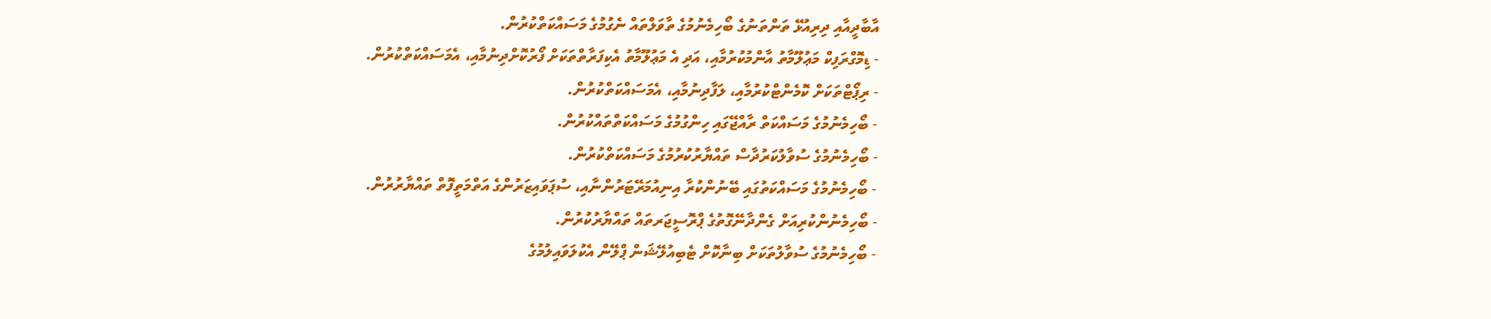އާބާދީއާއި ދިރިއުޅޭ ތަންތަނުގެ ބޯހިމެނުމުގެ ތާވަލްތައް ނެގުމުގެ މަސައްކަތްކުރުން.
- ޑިމޮގްރަފިކް މަޢުލޫމާތު އާންމުކުރުމާއި، އަދި އެ މަޢުލޫމާތު އެކިފަރާތްތަކަށް ފޯރުކޮށްދިނުމާއި، އެމަސައްކަތްކުރުން.
- ރިޕޯޓްތަކަށް ކޮމެންޓްކުރުމާއި، ލަފާދިނުމާއި، އެމަސައްކަތްކުރުން.
- ބޯހިމެނުމުގެ މަސައްކަތް ރާއްޖޭގައި ހިންގުމުގެ މަސައްކަތްތައްކުރުން.
- ބޯހިމެނުމުގެ ސުވާލުކަރުދާސް ތައްޔާރުކުރުމުގެ މަސައްކަތްކުރުން.
- ބޯހިމެނުމުގެ މަސައްކަތުގައި ބޭނުންކުރާ އިނިއުމަރޭޓަރުންނާއި، ސުޕަވައިޒަރުންގެ އަތްމަތީފޮތް ތައްޔާރުރުން.
- ބޯހިމެނުންކުރިއަށް ގެންދާނޭގޮތުގެ ޕްރޮސީޖަރތައް ތައްޔާރުކުރުން.
- ބޯހިމެނުމުގެ ސުވާލުތަކަށް ބިނާކޮށް ޓެބިއުލޭޝަން ޕްލޭން އެކުލަވައިލުމުގެ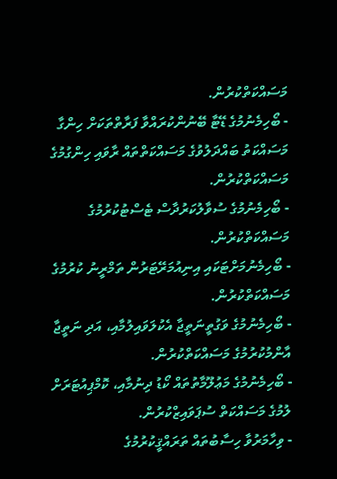މަސައްކަތްކުރުން.
- ބޯހިމެނުމުގެ ޑޭޓާ ބޭނުންކުރައްވާ ފަރާތްތަކަށް ހިންގާ މަސައްކަތު ބައްދަލުވުގެ މަސައްކަތްތައް ރާވައި ހިންގުމުގެ މަސައްކަތްކުރުން.
- ބޯހިމެނުމުގެ ސުވާލުކަރުދާސް ޓެސްޓުކުރުމުގެ މަސައްކަތްކުރުން.
- ބޯހިމެނުމަށްޓަކައި އިނިއުމަރޭޓަރުން ތަމްރީނު ކުރުމުގެ މަސައްކަތްކުރުން.
- ބޯހިމެނުމުގެ ވަގުތީނަތީޖާ އެކުލަވައިލުމާއި، އަދި ނަތީޖާ އާންމުކުރުމުގެ މަސައްކަތްކުރުން.
- ބޯހިމެނުމުގެ މަޢުލޫމާތުތައް ކޯޑު ދިނުމާއި، ކޮމްޕިއުޓަރަށް ލުމުގެ މަސައްކަތް ސުޕަވައިޒްކުރުން.
- ވިހާމަރުވާ ހިސާބުތައް ތަރައްޤީކުރުމުގެ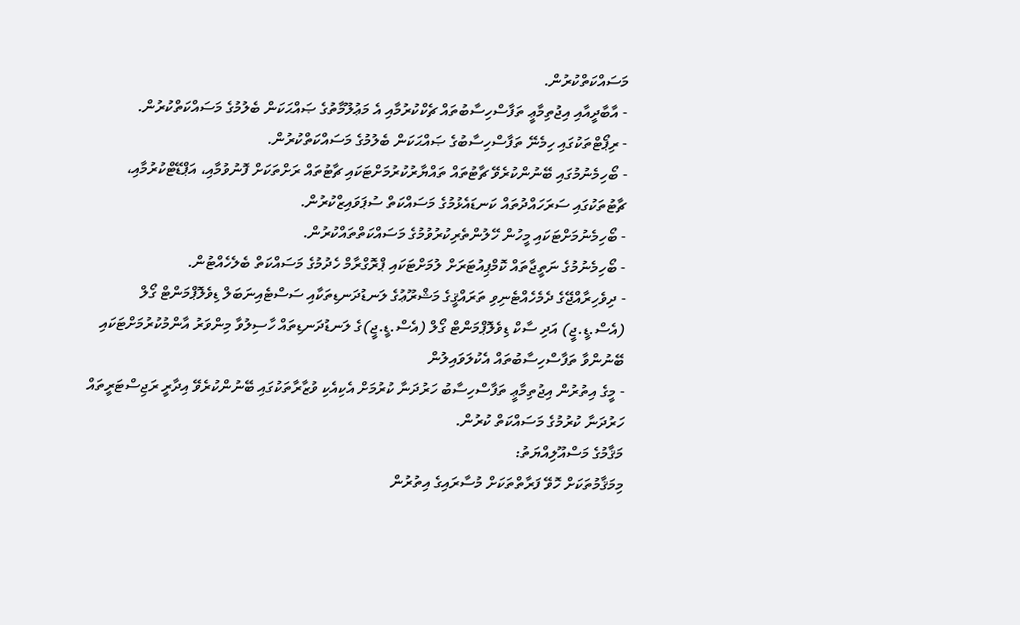މަސައްކަތްކުރުން.
- އާބާދީއާއި އިޖުތިމާޢީ ތަފާސްހިސާބުތައް ޗެކްކުރުމާއި އެ މަޢުލޫމާތުގެ ޞައްޙަކަން ބެލުމުގެ މަސައްކަތްކުރުން.
- ރިޕޯޓްތަކުގައި ހިމެނޭ ތަފާސްހިސާބުގެ ޞައްޙަކަން ބެލުމުގެ މަސައްކަތްކުރުން.
- ބޯހިމެނުމުގައި ބޭނުންކުރެވޭ ޗާޓުތައް ތައްޔާރުކުރުމަށްޓަކައި ޗާޓުތައް ރަށްތަކަށް ފޮނުވުމާއި، އަޕްޑޭޓްކުރުމާއި، ޗާޓުތަކުގައި ސަރަހައްދުތައް ކަނޑައެޅުމުގެ މަސައްކަތް ސުޕަވައިޒްކުރުން.
- ބޯހިމެނުމަށްޓަކައި މީހުން ހޭލުންތެރިކުރުވުމުގެ މަސައްކަތްތައްކުރުން.
- ބޯހިމެނުމުގެ ނަތީޖާތައް ކޮމްޕިއުޓަރަށް ލުމަށްޓަކައި ޕްރޮގްރާމް ހެދުމުގެ މަސައްކަތް ބެލެހެއްޓުން.
- ދިވެހިރާއްޖޭގެ ދެމެހެއްޓެނިވި ތަރައްޤީގެ މަޝްރޫޢުގެ ލަނޑުދަނޑިތަކާއި ސަސްޓެއިނަބަލް ޑިވެލޮޕްމަންޓް ގޯލް (އެސް.ޑީ.ޖީ) އަދި ސާކް ޑިވެލޮޕްމަންޓް ގޯލް (އެސް.ޑީ.ޖީ)ގެ ލަނޑުދަނޑިތައް ހާސިލުވާ މިންވަރު އާންމުކުރުމަށްޓަކައި ބޭނުންވާ ތަފާސްހިސާބުތައް އެކުލަވައިލުން
- މީގެ އިތުރުން އިޖުތިމާޢީ ތަފާސްހިސާބު ހަރުދަނާ ކުރުމަށް އެކިއެކި ވުޒާރާތަކުގައި ބޭނުންކުރެވޭ އިދާރީ ރަޖިސްޓަރީތައް ހަރުދަނާ ކުރުމުގެ މަސައްކަތް ކުރުން.
މަޤާމުގެ މަސްއޫލިއްޔަތު:
މިމަޤާމުތަކަށް ހޮވޭ ފަރާތްތަކަށް މުސާރައިގެ އިތުރުން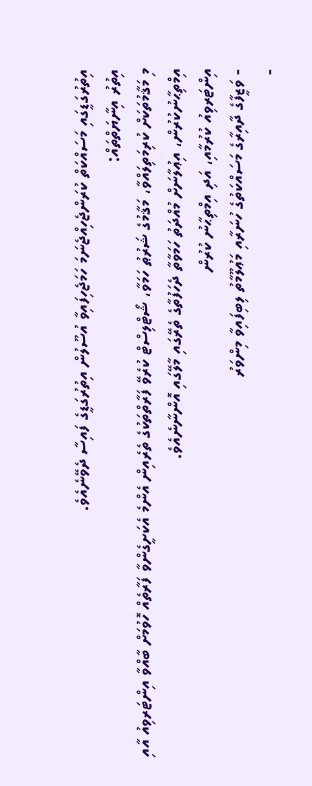އިތުރުގަޑީގައި މަސައްކަތް ކުރަންޖެހިއްޖެނަމަ ހަމަޖެހިފައިވާ އުސޫލުން އިތުރުގަޑީގެ ފައިސާ ދެވޭނެއެވެ.
އިތުރު އިނާޔަތްތައް:
މި މަޤާމުތަކަށް ކުރިމަތިލައްވާ، މަޤާމުގެ ޝަރުޠު ހަމަވާ، ޝޯޓްލިސްޓް ކުރެވޭ ފަރާތްތަކުގެ ތެރެއިން އެންމެ އެކަށީގެންވާ ފަރާތެއް ހޮވުމަށް ބާއްވާ އިންޓަރވިއު އާއި އިމްތިޙާނުކުރުން، އިޢުލާނަށް މުއްދަތު ހަމަވާތާ ދެހަފުތާގެ ތެރޭގައި މާލޭގައި އޮންނާނެއެވެ.
އިންޓަރވިއު ކުރުމާއި، އަދި އިމްތިޙާނު ކުރުން
- ވަޒީފާގެ ދާއިރާގެ މަސައްކަތުގެ ހުނަރާއި މަޢުލޫމާތު ލިބިފައިވާ މިންވަރު
-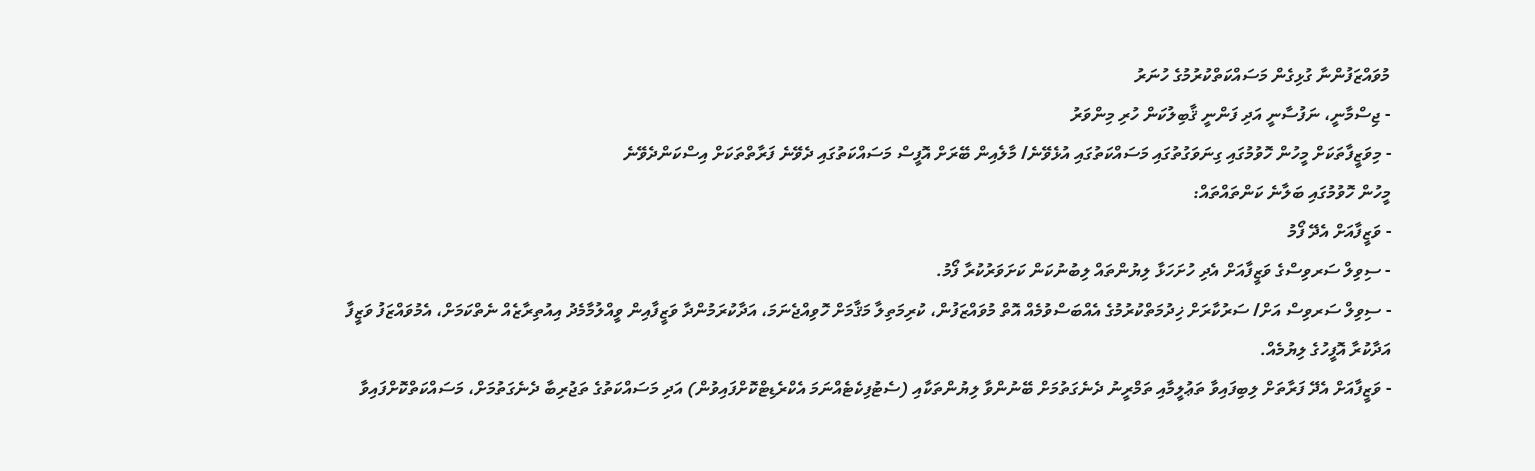މުވައްޒަފުންނާ ގުޅިގެން މަސައްކަތްކުރުމުގެ ހުނަރު
- ޖިސްމާނީ، ނަފުސާނީ އަދި ފަންނީ ޤާބިލުކަން ހުރި މިންވަރު
- މިވަޒީފާތަކަށް މީހުން ހޮވުމުގައި ގިނަވަގުތުގައި މަސައްކަތުގައި އުޅެވޭނެ/ މާލެއިން ބޭރަށް އޮފީސް މަސައްކަތުގައި ދެވޭނެ ފަރާތްތަކަށް އިސްކަންދެވޭނެ
މީހުން ހޮވުމުގައި ބަލާނެ ކަންތައްތައް:
- ވަޒީފާއަށް އެދޭ ފޯމު
- ސިވިލް ސަރވިސްގެ ވަޒީފާއަށް އެދި ހުށަހަޅާ ލިޔުންތައް ލިބުނުކަން ކަށަވަރުކުރާ ފޯމު.
- ސިވިލް ސަރވިސް އަށް/ ސަރުކާރަށް ޚިދުމަތްކުރުމުގެ އެއްބަސްވުމެއް އޮތް މުވައްޒަފުން، ކުރިމަތިލާ މަޤާމަށް ހޮވިއްޖެނަމަ، އަދާކުރަމުންދާ ވަޒީފާއިން ވީއްލުމާމެދު އިއުތިރާޒެއް ނެތްކަމަށް، އެމުވައްޒަފު ވަޒީފާ އަދާކުރާ އޮފީހުގެ ލިޔުމެއް.
- ވަޒީފާއަށް އެދޭ ފަރާތަށް ލިބިފައިވާ ތަޢުލީމާއި ތަމްރީނު ދެނެގަތުމަށް ބޭނުންވާ ލިޔުންތަކާއި (ސެޓުފިކެޓެއްނަމަ އެކްރެޑިޓްކޮށްފައިވުން) އަދި މަސައްކަތުގެ ތަޖުރިބާ ދެނެގަތުމަށް، މަސައްކަތްކޮށްފައިވާ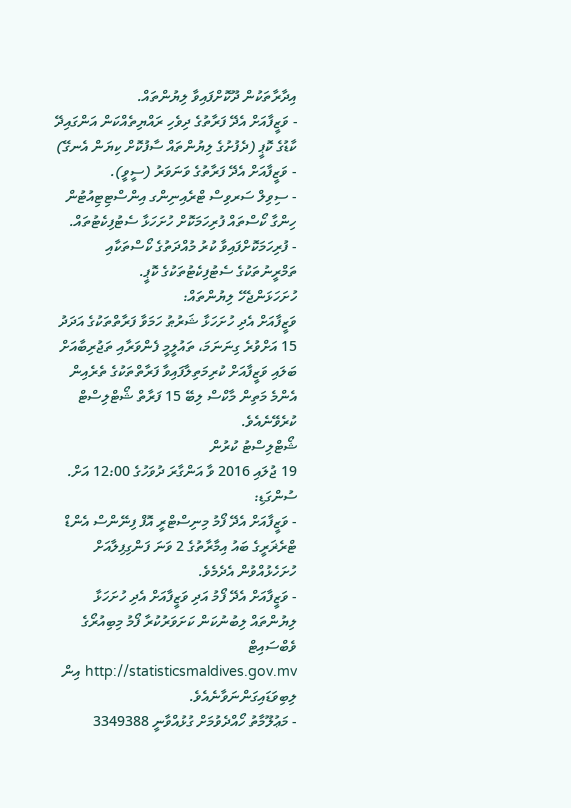އިދާރާތަކުން ދޫކޮށްފައިވާ ލިޔުންތައް.
- ވަޒީފާއަށް އެދޭ ފަރާތުގެ ދިވެހި ރައްޔިތެއްކަން އަންގައިދޭ ކާޑުގެ ކޮޕީ (ދެފުށުގެ ލިޔުންތައް ސާފުކޮށް ކިޔަން އެނގޭ)
- ވަޒީފާއަށް އެދޭ ފަރާތުގެ ވަނަވަރު (ސީވީ).
- ސިވިލް ސަރވިސް ޓްރެއިނިންގ އިންސްޓިޓިއުޓުން ހިންގާ ކޯސްތައް ފުރިހަމަކޮށް ހުށަހަޅާ ސެޓުފިކެޓުތައް.
- ފުރިހަމަކޮށްފައިވާ ކުރު މުއްދަތުގެ ކޯސްތަކާއި ތަމްރީނުތަކުގެ ސެޓުފިކެޓުތަކުގެ ކޮޕީ.
ހުށަހަޅަންޖެހޭ ލިޔުންތައް:
ވަޒީފާއަށް އެދި ހުށަހަޅާ ޝަރުޠު ހަމަވާ ފަރާތްތަކުގެ އަދަދު 15 އަށްވުރެ ގިނަނަމަ، ތައުލީމީ ފެންވަރާއި ތަޖުރިބާއަށް ބަލައި ވަޒީފާއަށް ކުރިމަތިލާފައިވާ ފަރާތްތަކުގެ ތެރެއިން އެންމެ މަތިން މާކްސް ލިބޭ 15 ފަރާތް ޝޯޓްލިސްޓް ކުރެވޭނެއެވެ.
ޝޯޓްލިސްޓު ކުރުން
19 ޖުލައި 2016 ވާ އަންގާރަ ދުވަހުގެ 12:00 އަށް.
ސުންގަޑި:
- ވަޒީފާއަށް އެދޭ ފޯމު މިނިސްޓްރީ އޮފް ފިނޭންސް އެންޑް ޓްރެޜަރީގެ ބައު އިމާރާތުގެ 2 ވަނަ ފަންގިފިލާއަށް ހުށަހެޅުއްވުން އެދެމެވެ.
- ވަޒީފާއަށް އެދޭ ފޯމު އަދި ވަޒީފާއަށް އެދި ހުށަހަޅާ ލިޔުންތައް ލިބުނުކަން ކަށަވަރުކުރާ ފޯމު މިބިއުރޯގެ ވެބްސައިޓް http://statisticsmaldives.gov.mv އިން ލިބިވަޑައިގަންނަވާނެއެވެ.
- މަޢުލޫމާތު ހޯއްދެވުމަށް ގުޅުއްވާނީ 3349388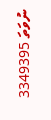ނުވަތަ 3349395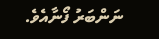ނަންބަރު ފޯނާއެވެ.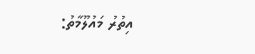އިތުރު މައުލޫމާތު: